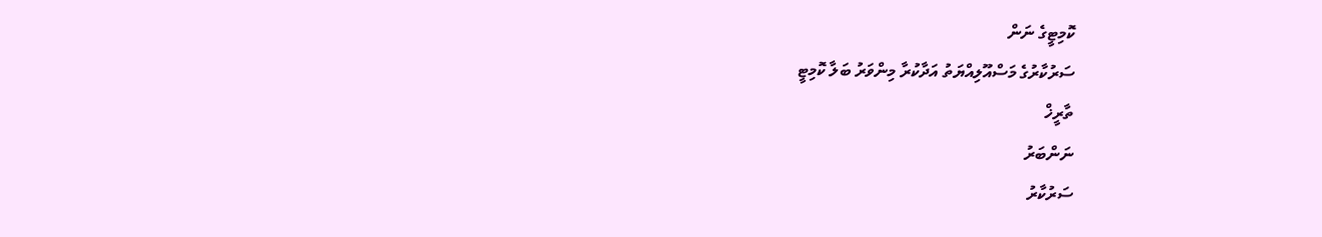ކޮމިޓީގެ ނަން
ސަރުކާރުގެ މަސްއޫލިއްޔަތު އަދާކުރާ މިންވަރު ބަލާ ކޮމިޓީ
ތާރީޚް
ނަންބަރު
ސަރުކާރު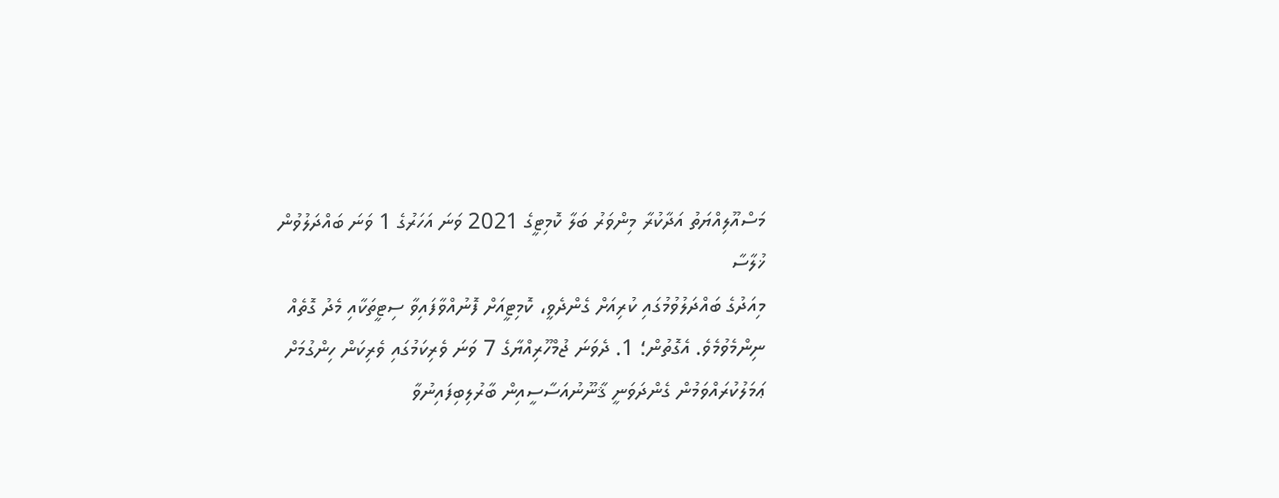މަސްއޫލިއްޔަތު އަދާކުރާ މިންވަރު ބަލާ ކޮމިޓީގެ 2021 ވަނަ އަހަރުގެ 1 ވަނަ ބައްދަލުވުން
ޚުލާސާ
މިއަދުގެ ބައްދަލުވުމުގައި ކުރިއަށް ގެންދެވީ، ކޮމިޓީއަށް ފޮނުއްވާފައިވާ ސިޓީތަކާއި މެދު ގޮތެއް ނިންމެވުމެވެ. އެގޮތުން؛ 1. ދެވަނަ ޖުމްހޫރިއްޔާގެ 7 ވަނަ ވެރިކަމުގައި ވެރިކަން ހިންގުމަށް ޢަމަލުކުރައްވަމުން ގެންދަވަނީ ޤާނޫނުއަސާސީއިން ބާރުލިބިފައިނުވާ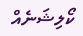ކޯލިޝަނެއް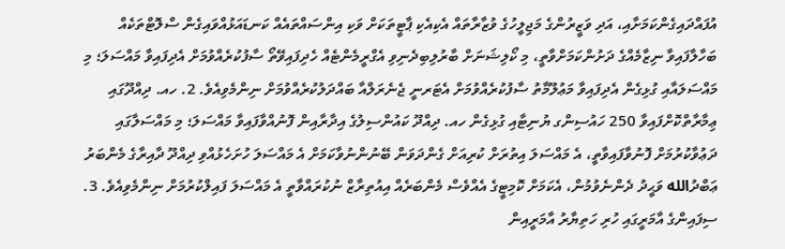އުފައްދައިގެންކަމަށާއި، އަދި ވަޒީރުންގެ މަޖިލީހުގެ ވުޒާރާތައް އެކިއެކި ޕާޓީތަކަށް ވަކި އިންސައްތައެއް ކަނޑައަޅުއްވައިގެން ސްލޮޓްތަކެއް ބަހާލާފައިވާ ނިޒާމެއްގެ ދަށުންކަމަށްވާތީ، މި ކޯލިޝަނަށް ބާރުލިބިދެނިވި އެގްރީމެންޓެއް ހެދިފައިވޭތޯ ސާފުކުރެއްވުމަށް އެދިފައިވާ މައްސަލަ؛ މި މައްސަލައާއި ގުޅިގެން އެދިފައިވާ މަޢުލޫމާތު ސާފުކުރެއްވުމަށް އެޓަރނީ ޖެނެރަލްއާ ބައްދަލުކުރެއްވުމަށް ނިންމެވިއެވެ. 2. ހއ. ދިއްދޫގައި ޢިމާރާތްކޮށްފައިވާ 250 ހައުސިންގ ޔުނިޓާއި ގުޅިގެން ހއ. ދިއްދޫ ކައުންސިލުގެ އިދާރާއިން ފޮނުއްވާފައިވާ މައްސަލަ؛ މި މައްސަލާގައި ދަޢުވާކުރުމަށް ފޮނުވާފައިވާތީ، އެ މައްސަލަ އިތުރަށް ކުރިއަށް ގެންދަވަން ބޭނުންނުވާކަމަށް އެ މައްސަލަ ހުށަހެޅުއްވި ދިއްދޫ ދާއިރާގެ މެންބަރު ޢަބްދުالله ވަޙީދު ދެންނެވުމުން، އެކަމަށް ކޮމިޓީގެ އެއްވެސް މެންބަރެއް އިއުތިރާޒް ނުކުރައްވާތީ އެ މައްސަލަ ފައިލްކުރުމަށް ނިންމެވިއެވެ. 3. ސިފައިންގެ އާމަރީގައި ހުރި ހަތިޔާރު އާމަރީއިން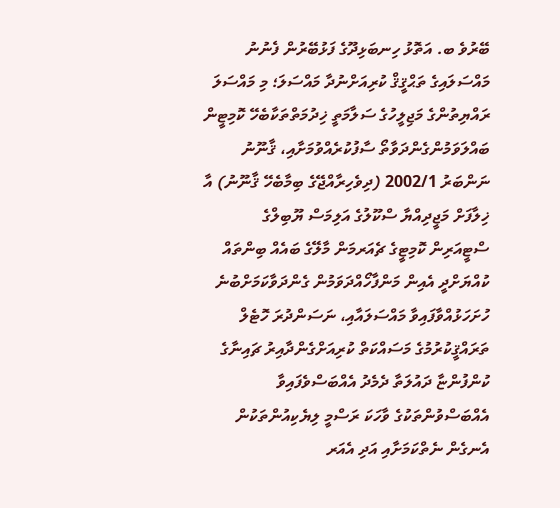ބޭރުވެ ބ. އަތޮޅު ހިނބަޅިދޫގެ ފަޅުބޭރުން ފެނުނު މައްސަލައިގެ ތަޙްޤީޤް ކުރިއަށްނުދާ މައްސަލަ؛ މި މައްސަލަ ރައްޔިތުންގެ މަޖިލީހުގެ ސަލާމަތީ ޚިދުމަތްތަކާބެހޭ ކޮމިޓީން ބައްލަވަމުންގެންދަވާތޯ ސާފުކުރެއްވުމަށާއި، ޤާނޫނު ނަންބަރު 2002/1 (ދިވެހިރާއްޖޭގެ ބިމާބެހޭ ޤާނޫނު) އާ ޚިލާފަށް މަޖީދިއްޔާ ސްކޫލުގެ އަލިމަސް ޔޫބިލްގެ ސްޓީއަރިން ކޮމިޓީގެ ޗެއަރމަން މާލޭގެ ބައެއް ބިންތައް ކުއްޔަށްދީ އެއިން މަންފާހޯއްދަވަމުން ގެންދަވާކަމަށްބުނެ ހުށަހަޅުއްވާފައިވާ މައްސަލައާއި، ނަސަންދުރަ ހޮޓެލް ތަރައްޤީކުރުމުގެ މަސައްކަތް ކުރިއަށްގެންދާއިރު ޗައިނާގެ ކުންފުންޏާ ދައުލަތާ ދެމެދު އެއްބަސްވެފައިވާ އެއްބަސްވުންތަކުގެ ވާހަކަ ރަސްމީ ލިޔެކިއުންތަކުން އެނގެން ނެތްކަމަށާއި އަދި އެއަރ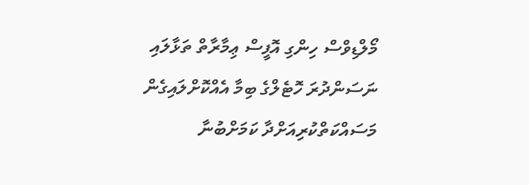މޯލްޑިވްސް ހިންގި އޮފީސް ޢިމާރާތް ތަޅާލައި ނަސަންދުރަ ހޮޓެލްގެ ބިމާ އެއްކޮށްލައިގެން މަސައްކަތްކުރިއަށްދާ ކަމަށްބުނާ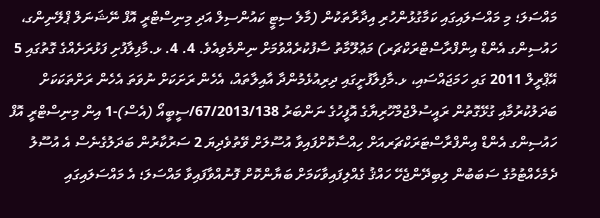މައްސަލަ؛ މި މައްސަލައިގައި ކަމާގުޅުންހުރި އިދާރާތަކުން (މާލެ ސިޓީ ކައުންސިލް އަދި މިނިސްޓްރީ އޮފް ނޭޝަނަލް ޕްލޭނިންގ، ހައުސިންގ އެންޑް އިންފްރާސްޓްރަކްޗަރ) މަޢުލޫމާތު ސާފުކުރެއްވުމަށް ނިންމެވިއެވެ. 4. 4. ޅ.މާފިލާފުށި ފަޅުރަށެއްގެ ގޮތުގައި 5 އޭޕްރީލް 2011 ގައި ހަމަޖައްސައި، ޅ.މާފިލާފުށީގައި ދިރިއުޅެމުންދާ އާއިލާތައް، އެހެން ރަށަކަށް ނުވަތަ އެހެން ރަށްތަކަކަށް ބަދަލުކުރުމާއި ގުޅޭގޮތުން ރައީސުލްޖުމްހޫރިޔާގެ އޮފީހުގެ ނަންބަރު 67/2013/138/ސީބީއޯ (އެސް)-1 އިން މިނިސްޓްރީ އޮފް ހައުސިންގ އެންޑް އިންފްރާސްޓަރަކްޗަރއަށް ހިއްސާކޮށްފައިވާ އުސޫލަށް ވޭތުވެދިޔަ 2 ސަރުކާރުން ބަދަލުގެނެސް އެ އުސޫލު ދެމެހެއްޓުމުގެ ސަބަބުން ލިބިދޭންޖެހޭ ހައްޤު ގެއްލިފައިވާކަމަށް ބަޔާންކޮށް ފޮނުއްވާފައިވާ މައްސަލަ؛ އެ މައްސަލައިގައި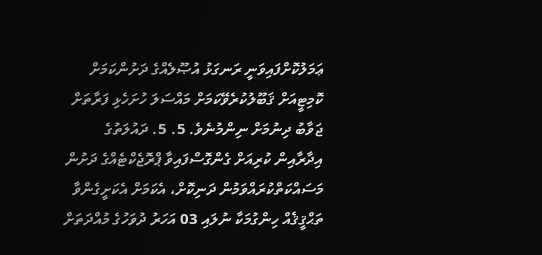ޢަމަލުކޮށްފައިވަނީ ރަނގަޅު އުޞޫލެއްގެ ދަށުންކަމަށް ކޮމިޓީއަށް ޤަބޫލުކުރެވޭކަމަށް މައްސަލަ ހުށަހެޅި ފަރާތަށް ޖަވާބު ދިނުމަށް ނިންމުނެވެ. 5. 5. ދައުލަތުގެ އިދާރާއިން ކުރިއަށް ގެންގޮސްފައިވާ ޕްރޮޖެކްޓެއްގެ ދަށުން މަސައްކަތްކުރައްވަމުން ދަނިކޮށް، އެކަމަށް އެކަށީގެންވާ ތަޙްޤީޤެއް ހިންގުމަކާ ނުލައި 03 އަހަރު ދުވަހުގެ މުއްދަތަށް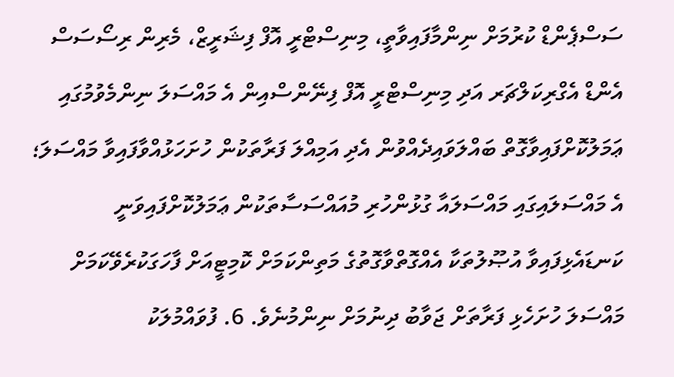ސަސްޕެންޑް ކުރުމަށް ނިންމާފައިވާތީ، މިނިސްޓްރީ އޮފް ފިޝަރީޒް، މެރިން ރިސޯސަސް އެންޑް އެގްރިކަލްޗަރ އަދި މިނިސްޓްރީ އޮފް ފިނޭންސްއިން އެ މައްސަލަ ނިންމެވުމުގައި ޢަމަލުކޮށްފައިވާގޮތް ބައްލަވައިދެއްވުން އެދި އަމިއްލަ ފަރާތަކުން ހުށަހަޅުއްވާފައިވާ މައްސަލަ؛ އެ މައްސަލައިގައި މައްސަލައާ ގުޅުންހުރި މުއައްސަސާތަކުން ޢަމަލުކޮށްފައިވަނީ ކަނޑައެޅިފައިވާ އުޞޫލުތަކާ އެއްގޮތްވާގޮތުގެ މަތިންކަމަށް ކޮމިޓީއަށް ފާހަގަކުރެވޭކަމަށް މައްސަލަ ހުށަހެޅި ފަރާތަށް ޖަވާބު ދިނުމަށް ނިންމުނެވެ. 6. ފުވައްމުލަކު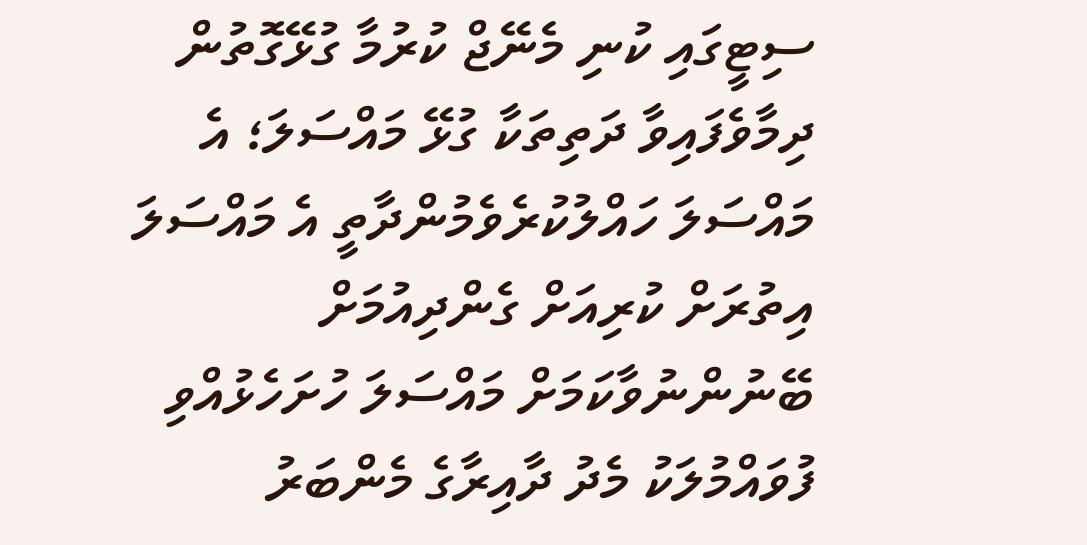ސިޓީގައި ކުނި މެނޭޖް ކުރުމާ ގުޅޭގޮތުން ދިމާވެފައިވާ ދަތިތަކާ ގުޅޭ މައްސަލަ؛ އެ މައްސަލަ ހައްލުކުރެވެމުންދާތީ އެ މައްސަލަ އިތުރަށް ކުރިއަށް ގެންދިއުމަށް ބޭނުންނުވާކަމަށް މައްސަލަ ހުށަހެޅުއްވި ފުވައްމުލަކު މެދު ދާއިރާގެ މެންބަރު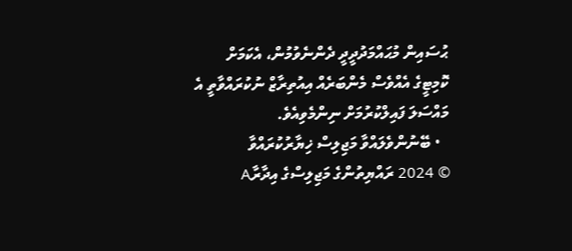ޙުސައިން މުޙައްމަދުދީދީ ދެންނެވުމުން، އެކަމަށް ކޮމިޓީގެ އެއްވެސް މެންބަރެއް އިއުތިރާޒް ނުކުރައްވާތީ އެ މައްސަލަ ފައިލްކުރުމަށް ނިންމެވިއެވެ.
  • ބޭނުންވެލައްވާ މަޖިލިސް ޚިޔާރުކުރައްވާ
© 2024 ރައްޔިތުންގެ މަޖިލިސްގެ އިދާރާA